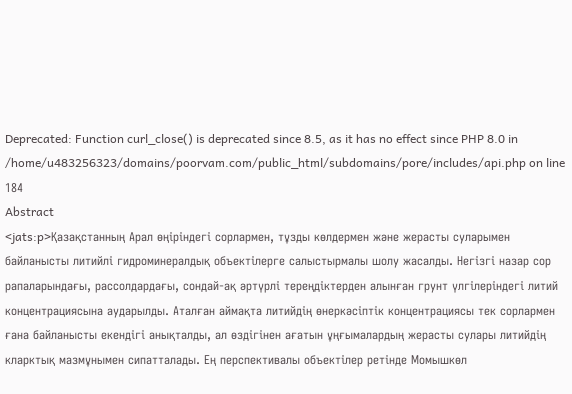Deprecated: Function curl_close() is deprecated since 8.5, as it has no effect since PHP 8.0 in /home/u483256323/domains/poorvam.com/public_html/subdomains/pore/includes/api.php on line 184
Abstract
<jats:p>Қазақстанның Арал өңіріндегі сорлармен, тұзды көлдермен және жерасты суларымен байланысты литийлі гидроминералдық объектілерге салыстырмалы шолу жасалды. Негізгі назар сор рапаларындағы, рассолдардағы, сондай-ақ әртүрлі тереңдіктерден алынған грунт үлгілеріндегі литий концентрациясына аударылды. Аталған аймақта литийдің өнеркәсіптік концентрациясы тек сорлармен ғана байланысты екендігі анықталды, ал өздігінен ағатын ұңғымалардың жерасты сулары литийдің кларктық мазмұнымен сипатталады. Ең перспективалы объектілер ретінде Момышкөл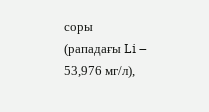соры (рападағы Li – 53,976 мг/л),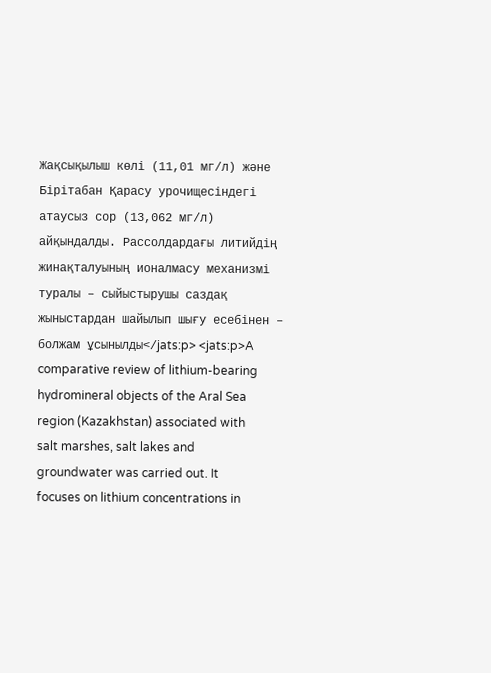Жақсықылыш көлі (11,01 мг/л) және Бірітабан Қарасу урочищесіндегі атаусыз сор (13,062 мг/л) айқындалды. Рассолдардағы литийдің жинақталуының ионалмасу механизмі туралы – сыйыстырушы саздақ жыныстардан шайылып шығу есебінен – болжам ұсынылды</jats:p> <jats:p>A comparative review of lithium-bearing hydromineral objects of the Aral Sea region (Kazakhstan) associated with salt marshes, salt lakes and groundwater was carried out. It focuses on lithium concentrations in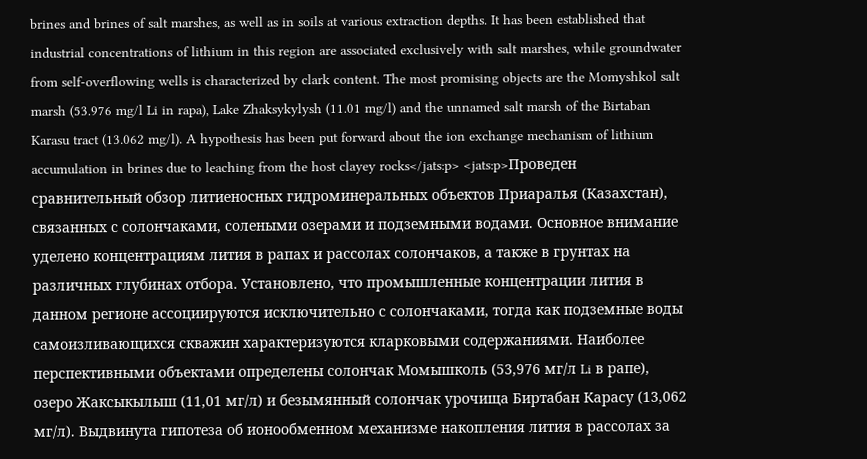brines and brines of salt marshes, as well as in soils at various extraction depths. It has been established that industrial concentrations of lithium in this region are associated exclusively with salt marshes, while groundwater from self-overflowing wells is characterized by clark content. The most promising objects are the Momyshkol salt marsh (53.976 mg/l Li in rapa), Lake Zhaksykylysh (11.01 mg/l) and the unnamed salt marsh of the Birtaban Karasu tract (13.062 mg/l). A hypothesis has been put forward about the ion exchange mechanism of lithium accumulation in brines due to leaching from the host clayey rocks</jats:p> <jats:p>Проведен сравнительный обзор литиеносных гидроминеральных объектов Приаралья (Казахстан), связанных с солончаками, солеными озерами и подземными водами. Основное внимание уделено концентрациям лития в рапах и рассолах солончаков, а также в грунтах на различных глубинах отбора. Установлено, что промышленные концентрации лития в данном регионе ассоциируются исключительно с солончаками, тогда как подземные воды самоизливающихся скважин характеризуются кларковыми содержаниями. Наиболее перспективными объектами определены солончак Момышколь (53,976 мг/л Li в рапе), озеро Жаксыкылыш (11,01 мг/л) и безымянный солончак урочища Биртабан Карасу (13,062 мг/л). Выдвинута гипотеза об ионообменном механизме накопления лития в рассолах за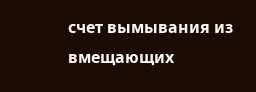счет вымывания из вмещающих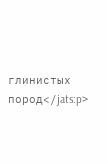глинистых пород</jats:p>